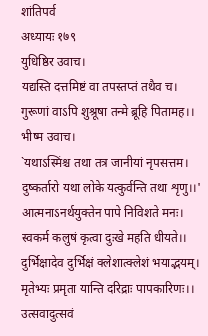शांतिपर्व
अध्यायः १७९
युधिष्ठिर उवाच।
यद्यस्ति दत्तमिष्टं वा तपस्तप्तं तथैव च।
गुरूणां वाऽपि शुश्रूषा तन्मे ब्रूहि पितामह।।
भीष्म उवाच।
`यथाऽस्मिंश्च तथा तत्र जानीयां नृपसत्तम।
दुष्कर्तारो यथा लोके यत्कुर्वन्ति तथा शृणु।।'
आत्मनाऽनर्थयुक्तेन पापे निविशते मनः।
स्वकर्म कलुषं कृत्वा दुःखे महति धीयते।।
दुर्भिक्षादेव दुर्भिक्षं क्लेशात्क्लेशं भयाद्भयम्।
मृतेभ्यः प्रमृता यान्ति दरिद्राः पापकारिणः।।
उत्सवादुत्सवं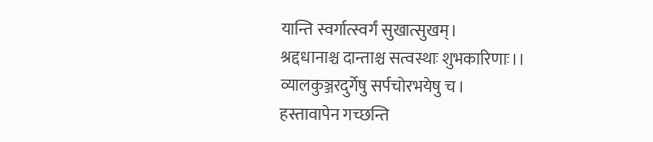यान्ति स्वर्गात्स्वर्गं सुखात्सुखम्।
श्रद्दधानाश्च दान्ताश्च सत्वस्थाः शुभकारिणाः।।
व्यालकुञ्जरदुर्गेषु सर्पचोरभयेषु च।
हस्तावापेन गच्छन्ति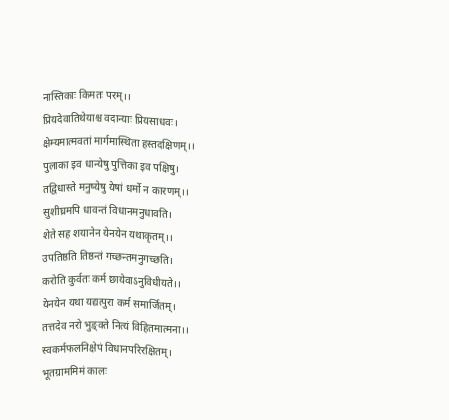नास्तिकाः किमतः परम्।।
प्रियदेवातिथेयाश्च वदान्याः प्रियसाधवः।
क्षेम्यमात्मवतां मार्गमास्थिता हस्तदक्षिणम्।।
पुलाका इव धान्येषु पुत्तिका इव पक्षिषु।
तद्विधास्ते मनुष्येषु येषां धर्मो न कारणम्।।
सुशीघ्रमपि धावन्तं विधानमनुधावति।
शेते सह शयानेन येनयेन यथाकृतम्।।
उपतिष्ठति तिष्ठन्तं गच्छन्तमनुगच्छति।
करोति कुर्वतः कर्म छायेवाऽनुविधीयते।।
येनयेन यथा यद्यत्पुरा कर्म समार्जितम्।
तत्तदेव नरो भुङ्क्ते नित्यं विहितमात्मना।।
स्वकर्मफलनिक्षेपं विधानपरिरक्षितम्।
भूतग्राममिमं कालः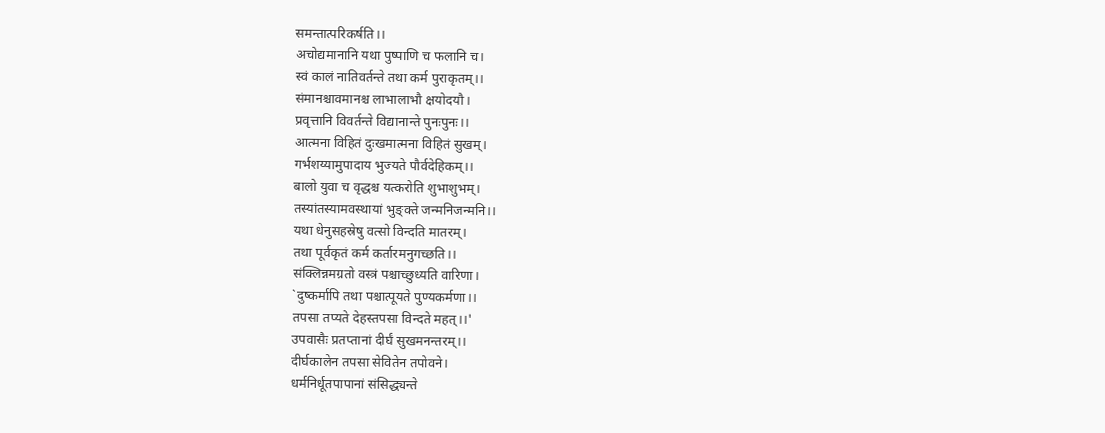समन्तात्परिकर्षति।।
अचोद्यमानानि यथा पुष्पाणि च फलानि च।
स्वं कालं नातिवर्तन्ते तथा कर्म पुराकृतम्।।
संमानश्चावमानश्च लाभालाभौ क्षयोदयौ।
प्रवृत्तानि विवर्तन्ते विद्यानान्ते पुनःपुनः।।
आत्मना विहितं दुःखमात्मना विहितं सुखम्।
गर्भशय्यामुपादाय भुज्यते पौर्वदेहिकम्।।
बालो युवा च वृद्धश्च यत्करोति शुभाशुभम्।
तस्यांतस्यामवस्थायां भुङ्क्ते जन्मनिजन्मनि।।
यथा धेनुसहस्रेषु वत्सो विन्दति मातरम्।
तथा पूर्वकृतं कर्म कर्तारमनुगच्छति।।
संक्लिन्नमग्रतो वस्त्रं पश्चाच्छुध्यति वारिणा।
`दुष्कर्मापि तथा पश्चात्पूयते पुण्यकर्मणा।।
तपसा तप्यते देहस्तपसा विन्दते महत्।।'
उपवासैः प्रतप्तानां दीर्घं सुखमनन्तरम्।।
दीर्घकालेन तपसा सेवितेन तपोवने।
धर्मनिर्धूतपापानां संसिद्ध्यन्ते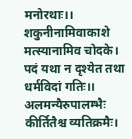मनोरथाः।।
शकुनीनामिवाकाशे मत्स्यानामिव चोदके।
पदं यथा न दृश्येत तथा धर्मविदां गतिः।।
अलमन्यैरुपालम्भैः कीर्तितैश्च व्यतिक्रमैः।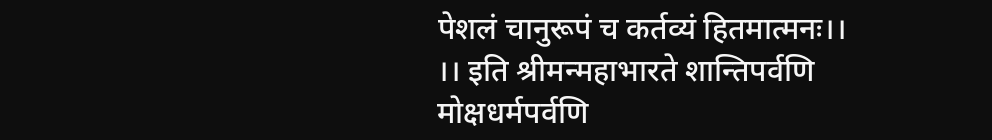पेशलं चानुरूपं च कर्तव्यं हितमात्मनः।।
।। इति श्रीमन्महाभारते शान्तिपर्वणि
मोक्षधर्मपर्वणि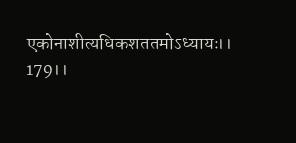एकोनाशीत्यधिकशततमोऽध्यायः।। 179।।